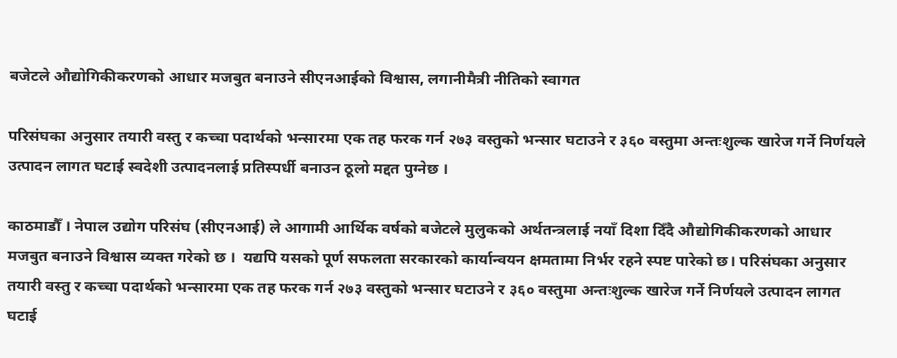बजेटले औद्योगिकीकरणको आधार मजबुत बनाउने सीएनआईको विश्वास, लगानीमैत्री नीतिको स्वागत

परिसंघका अनुसार तयारी वस्तु र कच्चा पदार्थको भन्सारमा एक तह फरक गर्न २७३ वस्तुको भन्सार घटाउने र ३६० वस्तुमा अन्तःशुल्क खारेज गर्ने निर्णयले उत्पादन लागत घटाई स्वदेशी उत्पादनलाई प्रतिस्पर्धी बनाउन ठूलो मद्दत पुग्नेछ ।

काठमाडौँ । नेपाल उद्योग परिसंघ (सीएनआई) ले आगामी आर्थिक वर्षको बजेटले मुलुकको अर्थतन्त्रलाई नयाँ दिशा दिँदै औद्योगिकीकरणको आधार मजबुत बनाउने विश्वास व्यक्त गरेको छ ।  यद्यपि यसको पूर्ण सफलता सरकारको कार्यान्वयन क्षमतामा निर्भर रहने स्पष्ट पारेको छ। परिसंघका अनुसार तयारी वस्तु र कच्चा पदार्थको भन्सारमा एक तह फरक गर्न २७३ वस्तुको भन्सार घटाउने र ३६० वस्तुमा अन्तःशुल्क खारेज गर्ने निर्णयले उत्पादन लागत घटाई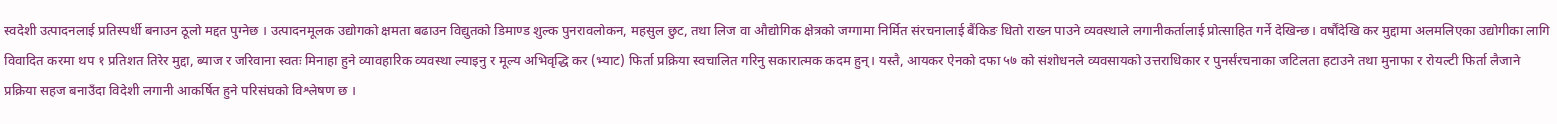स्वदेशी उत्पादनलाई प्रतिस्पर्धी बनाउन ठूलो मद्दत पुग्नेछ । उत्पादनमूलक उद्योगको क्षमता बढाउन विद्युतको डिमाण्ड शुल्क पुनरावलोकन, महसुल छुट, तथा लिज वा औद्योगिक क्षेत्रको जग्गामा निर्मित संरचनालाई बैंकिङ धितो राख्न पाउने व्यवस्थाले लगानीकर्तालाई प्रोत्साहित गर्ने देखिन्छ। वर्षौंदेखि कर मुद्दामा अलमलिएका उद्योगीका लागि विवादित करमा थप १ प्रतिशत तिरेर मुद्दा, ब्याज र जरिवाना स्वतः मिनाहा हुने व्यावहारिक व्यवस्था ल्याइनु र मूल्य अभिवृद्धि कर (भ्याट) फिर्ता प्रक्रिया स्वचालित गरिनु सकारात्मक कदम हुन्। यस्तै, आयकर ऐनको दफा ५७ को संशोधनले व्यवसायको उत्तराधिकार र पुनर्संरचनाका जटिलता हटाउने तथा मुनाफा र रोयल्टी फिर्ता लैजाने प्रक्रिया सहज बनाउँदा विदेशी लगानी आकर्षित हुने परिसंघको विश्लेषण छ ।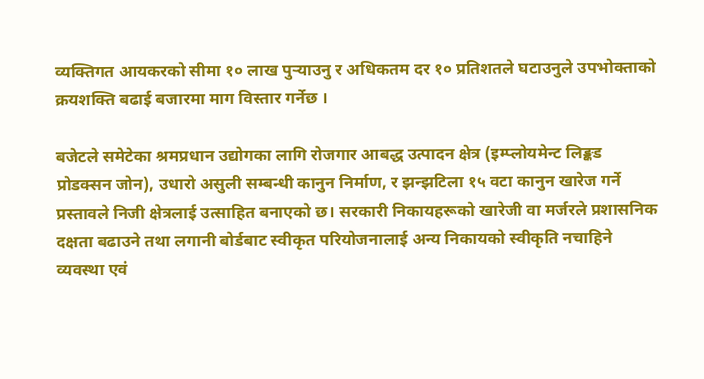व्यक्तिगत आयकरको सीमा १० लाख पुर्‍याउनु र अधिकतम दर १० प्रतिशतले घटाउनुले उपभोक्ताको क्रयशक्ति बढाई बजारमा माग विस्तार गर्नेछ ।

बजेटले समेटेका श्रमप्रधान उद्योगका लागि रोजगार आबद्ध उत्पादन क्षेत्र (इम्प्लोयमेन्ट लिङ्कड प्रोडक्सन जोन), उधारो असुली सम्बन्धी कानुन निर्माण, र झन्झटिला १५ वटा कानुन खारेज गर्ने प्रस्तावले निजी क्षेत्रलाई उत्साहित बनाएको छ। सरकारी निकायहरूको खारेजी वा मर्जरले प्रशासनिक दक्षता बढाउने तथा लगानी बोर्डबाट स्वीकृत परियोजनालाई अन्य निकायको स्वीकृति नचाहिने व्यवस्था एवं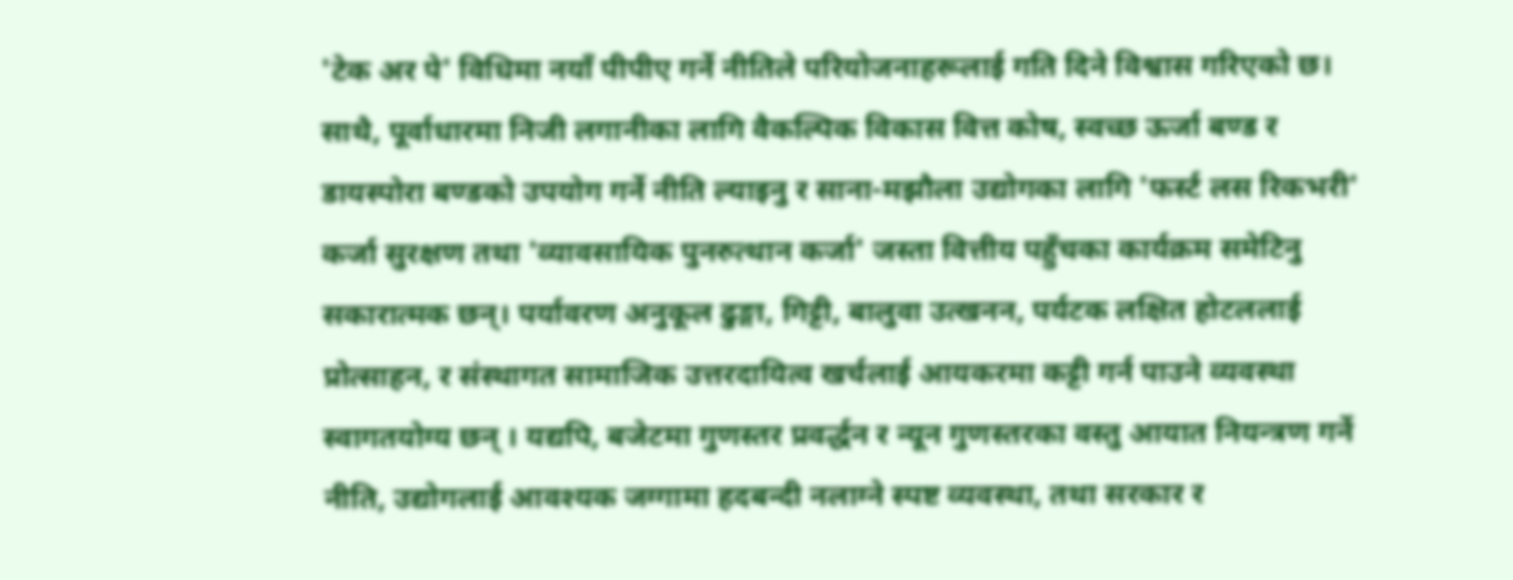'टेक अर पे' विधिमा नयाँ पीपीए गर्ने नीतिले परियोजनाहरूलाई गति दिने विश्वास गरिएको छ। साथै, पूर्वाधारमा निजी लगानीका लागि वैकल्पिक विकास वित्त कोष, स्वच्छ ऊर्जा बण्ड र डायस्पोरा बण्डको उपयोग गर्ने नीति ल्याइनु र साना-मझौला उद्योगका लागि 'फर्स्ट लस रिकभरी' कर्जा सुरक्षण तथा 'व्यावसायिक पुनरुत्थान कर्जा' जस्ता वित्तीय पहुँचका कार्यक्रम समेटिनु सकारात्मक छन्। पर्यावरण अनुकूल ढुङ्गा, गिट्टी, बालुवा उत्खनन, पर्यटक लक्षित होटललाई प्रोत्साहन, र संस्थागत सामाजिक उत्तरदायित्व खर्चलाई आयकरमा कट्टी गर्न पाउने व्यवस्था स्वागतयोग्य छन् । यद्यपि, बजेटमा गुणस्तर प्रवर्द्धन र न्यून गुणस्तरका वस्तु आयात नियन्त्रण गर्ने नीति, उद्योगलाई आवश्यक जग्गामा हदबन्दी नलाग्ने स्पष्ट व्यवस्था, तथा सरकार र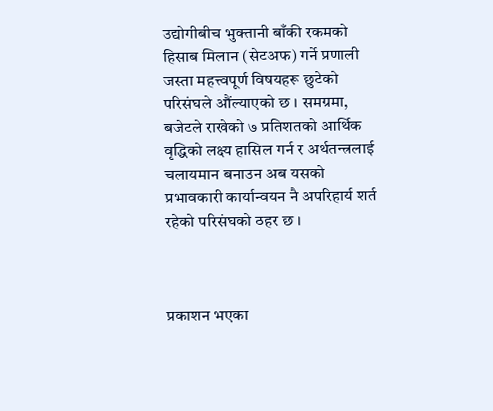उद्योगीबीच भुक्तानी बाँकी रकमको हिसाब मिलान (सेटअफ) गर्ने प्रणाली जस्ता महत्त्वपूर्ण विषयहरू छुटेको परिसंघले औंल्याएको छ । समग्रमा, बजेटले राखेको ७ प्रतिशतको आर्थिक वृद्धिको लक्ष्य हासिल गर्न र अर्थतन्त्रलाई चलायमान बनाउन अब यसको प्रभावकारी कार्यान्वयन नै अपरिहार्य शर्त रहेको परिसंघको ठहर छ ।



प्रकाशन भएका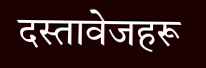दस्तावेजहरू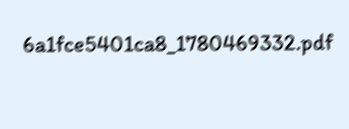6a1fce5401ca8_1780469332.pdf